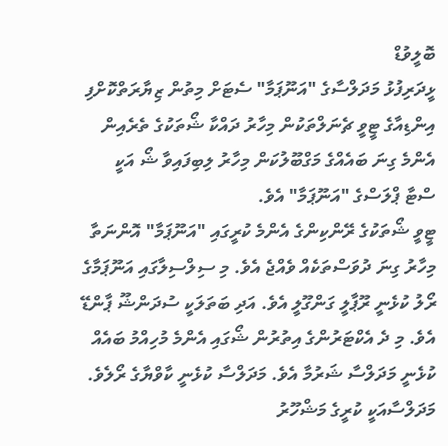ބޮލީވުޑް
ޅީދަރިފުޅު މަދަލްސާގެ "އަނޫޕަމާ" ސެޓަށް މިތުން ޒިޔާރަތްކޮށްފި
އިންޑިއާގެ ޓީވީ ޗެނަލްތަކުން މިހާރު ދައްކާ ޝޯތަކުގެ ތެރެއިން އެންމެ ގިނަ ބައެއްގެ މަގްބޫލުކަން މިހާރު ލިބިފައިވާ ޝޯ އަކީ ސްޓާ ޕްލަސްގެ "އަނޫޕަމާ" އެވެ.
ޓީވީ ޝޯތަކުގެ ރޭންކިންގެ އެންމެ ކުރީގައި "އަނޫޕަމާ" އޮންނަތާ މިހާރު ގިނަ ދުވަސްތަކެއް ވެއްޖެ އެވެ. މި ސިލްސިލާގައި އަނޫޕަމާގެ ރޯލު ކުޅެނީ ރޫޕާލީ ގަންގޫލީ އެވެ. އަދި ބަތަލަކީ ސުދަންޝޫ ޕާންޑޭ އެވެ. މި ދެ އެކްޓަރުންގެ އިތުރުން ޝޯގައި އެންމެ މުހިއްމު ބައެއް ކުޅެނީ މަދަލްސާ ޝަރުމާ އެވެ. މަދަލްސާ ކުޅެނީ ކާވްޔާގެ ރޯލެވެ.
މަދަލްސާއަކީ ކުރީގެ މަޝްހޫރު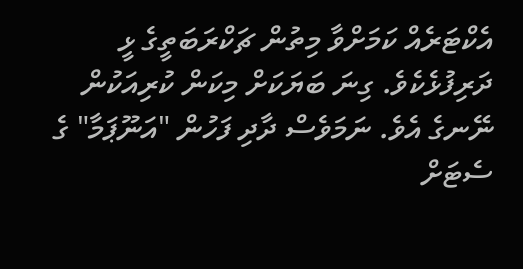އެކްޓަރެއް ކަމަށްވާ މިތުން ޗަކްރަބަތީގެ ޅީ ދަރިފުޅެކެވެ. ގިނަ ބަޔަކަށް މިކަން ކުރިއަކުން ނޭނގެ އެވެ. ނަމަވެސް ދާދި ފަހުން "އަނޫޕަމާ" ގެ ސެޓަށް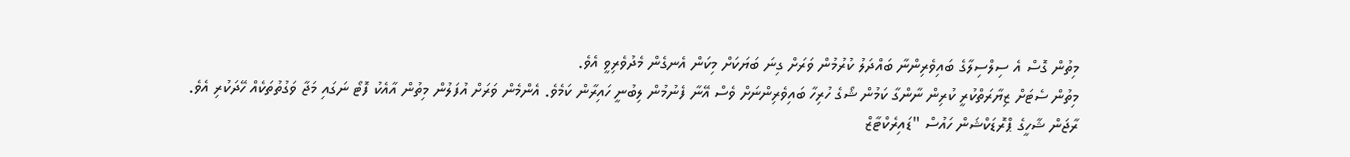މިތުން ގޮސް އެ ސިލްސިލާގެ ބައިވެރިންނާ ބައްދަލު ކުރުމުން ވަރަށް ގިނަ ބަޔަކަށް މިކަން އެނގެން މެދުވެރިވީ އެވެ.
މިތުން ސެޓަށް ޒިޔާރަތްކުރީ ކުރިން ނާންގާ ކަމުން ޝޯގެ ހުރިހާ ބައިވެރިންނަށް ވެސް އޭނާ ފެނުމުން ލިބުނީ ހައިރާން ކަމެވެ. އެންމެން ވަރަށް އުފަލުން މިތުން އާއެކު ފޮޓޯ ނަގައި މަޖާ ވަގުތުތަކެއް ހޭދަކުރި އެވެ.
ރާޖަން ޝާހީގެ ޕްރޮޑަކްޝަން ހައުސް "ޑައިރެކްޓާޒް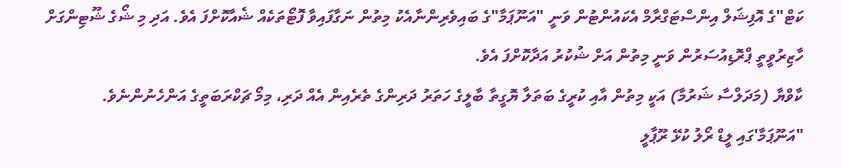ކަޓް"ގެ އޮފިޝަލް އިންސްޓަގްރާމް އެކައުންޓުން ވަނީ "އަނޫޕަމާ"ގެ ބައިވެރިންނާއެކު މިތުން ނަގާފައިވާ ފޮޓޯތަކެއް ޝެއާކޮށްފަ އެވެ. އަދި މި ޝޯގެ ޝޫޓިންގަށް ހާޒިރުވީތީ ޕްރޮޑިއުސަރުން ވަނީ މިތުން އަށް ޝުކުރު އަދާކޮށްފަ އެވެ.
ކާވްޔާ (މަދަލްސާ ޝަރުމާ) އަކީ މިތުން އާއި ކުރީގެ ބަތަލާ ޔޮގީތާ ބާލީގެ ހަތަރު ދަރިންގެ ތެރެއިން އެއް ދަރި، މިމޯ ޗަކްރަބަތީގެ އަންހެނުންނެވެ.
"އަނޫޕަމާ'ގައި ލީޑް ރޯލު ކުޅޭ ރޫޕާލީ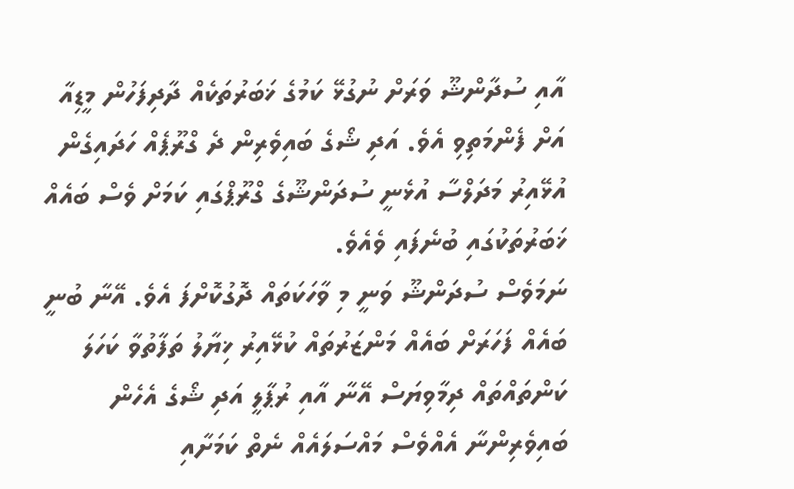އާއި ސުދާންޝޫ ވަރަށް ނުގުޅޭ ކަމުގެ ޚަބަރުތަކެއް ދާދިފަހުން މީޑިއާ އަށް ފެންމަތިވި އެވެ. އަދި ޝޯގެ ބައިވެރިން ދެ ގްރޫޕެއް ހަދައިގެން އުޅޭއިރު މަދަލްސާ އުޅެނީ ސުދަންޝޫގެ ގްރޫޕްގައި ކަމަށް ވެސް ބައެއް ޚަބަރުތަކުގައި ބުނެފައި ވެއެވެ.
ނަމަވެސް ސުދަންޝޫ ވަނީ މި ވާހަކަތައް ދޮގުކޮށްފަ އެވެ. އޭނާ ބުނީ ބައެއް ފަހަރަށް ބައެއް މަންޒަރުތައް ކުޅޭއިރު ޚިޔާލު ތަފާތުވާ ކަހަލަ ކަންތައްތައް ދިމާވިޔަސް އޭނާ އާއި ރުޕާލީ އަދި ޝޯގެ އެހެން ބައިވެރިންނާ އެއްވެސް މައްސަލައެއް ނެތް ކަމަށާއި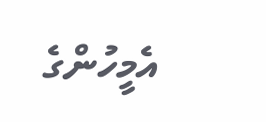އެމީހުންގެ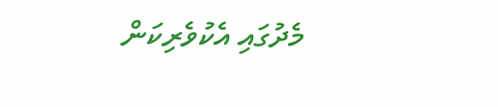މެދުގައި އެކުވެރިކަން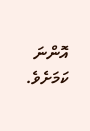އޮންނަ ކަމަށެވެ.